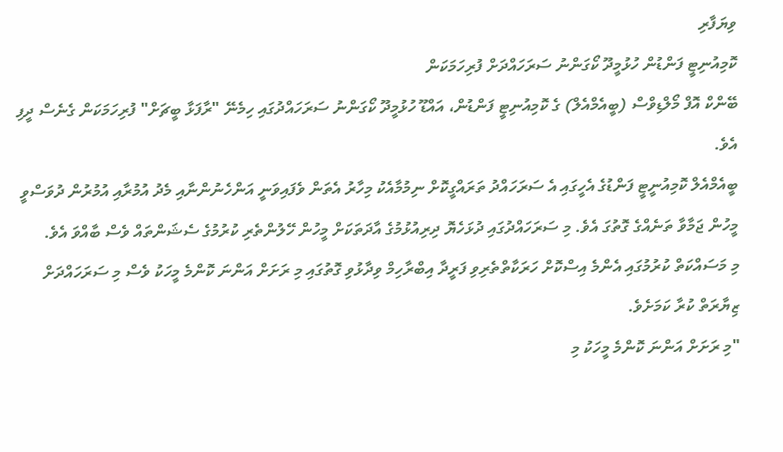ވިޔަފާރި
ކޮމިއުނިޓީ ފަންޑުން ހުޅުމީދޫ ކޯގަންނު ސަރަހައްދަށް ފުރިހަމަކަން
ބޭންކް އޮފް މޯލްޑިވްސް (ބީއެމްއެލް) ގެ ކޮމިއުނިޓީ ފަންޑުން، އައްޑޫ ހުޅުމީދޫ ކޯގަންނު ސަރަހައްދުގައި ހިމެނޭ "ރާފަޅާ ބީޗަށް" ފުރިހަމަކަން ގެނެސް ދީފި އެވެ.
ބީއެމްއެލް ކޮމިއުނީޓީ ފަންޑުގެ އެހީގައި އެ ސަރަހައްދު ތަރައްގީކޮށް ނިމުމާއެކު މިހާރު އެތަން ވެފައިވަނީ އަންހެނުންނާއި މެދު އުމުރާއި އުމުރުން ދުވަސްވީ މީހުން ޖަމާވާ ތަނެއްގެ ގޮތުގަ އެވެ. މި ސަރަހައްދުގައި ދުޅަހެޔޮ ދިރިއުޅުމުގެ އާދަތަކަށް މީހުން ހޭލުންތެރި ކުރުމުގެ ސެޝަންތައް ވެސް ބާއްވަ އެވެ.
މި މަސައްކަތް ކުރުމުގައި އެންމެ އިސްކޮށް ހަރަކާތްތެރިވި ފަރީދާ އިބްރާހިމް ވިދާޅުވި ގޮތުގައި މި ރަށަށް އަންނަ ކޮންމެ މީހަކު ވެސް މި ސަރަހައްދަށް ޒިޔާރަތް ކުރާ ކަމަށެވެ.
"މި ރަށަށް އަންނަ ކޮންމެ މީހަކު މި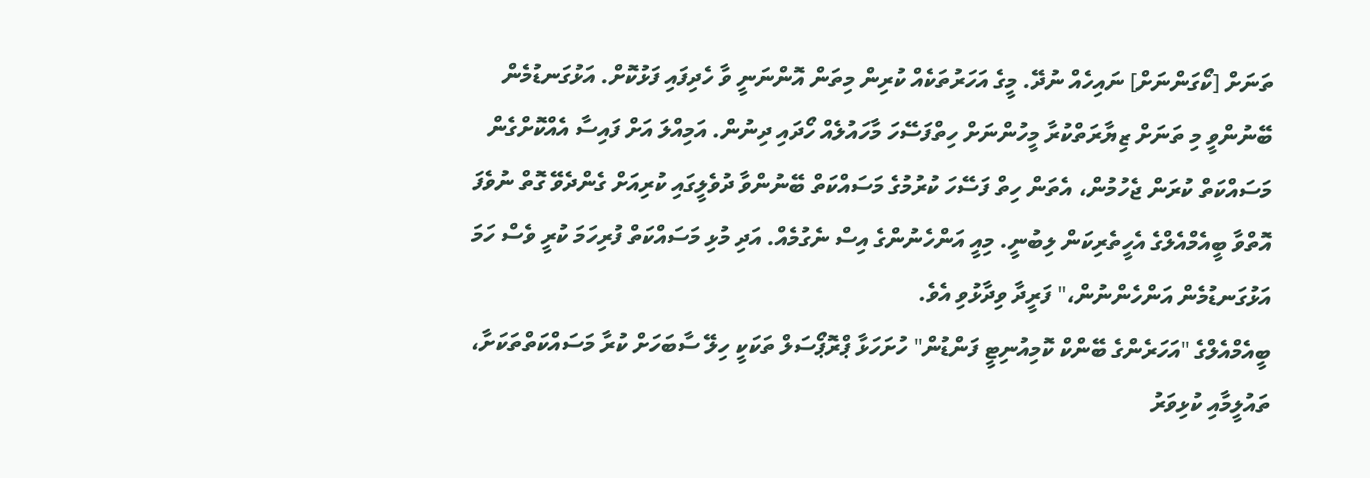ތަނަށް [ކޯގަންނަށް] ނައިހެއް ނުދޭ. މީގެ އަހަރުތަކެއް ކުރިން މިތަން އޮންނަނީ ވާ ހެދިފައި ފަޅުކޮށް. އަޅުގަނޑުމެން ބޭނުންވީ މި ތަނަށް ޒިޔާރަތްކުރާ މީހުންނަށް ހިތްފަސޭހަ މާހައުލެއް ހޯދައި ދިނުން. އަމިއްލަ އަށް ފައިސާ އެއްކޮށްގެން މަސައްކަތް ކުރަން ޖެހުމުން، އެތަން ހިތް ފަސޭހަ ކުރުމުގެ މަސައްކަތް ބޭނުންވާ ދުވެލީގައި ކުރިއަށް ގެންދެވޭ ގޮތް ނުވެފަ އޮތްވާ ބީއެމްއެލްގެ އެހީތެރިކަން ލިބުނީ. މިއީ އަންހެނުންގެ އިސް ނެގުމެއް. އަދި މުޅި މަސައްކަތް ފުރިހަމަ ކުރީ ވެސް ހަމަ އަޅުގަނޑުމެން އަންހެންނުން،" ފަރީދާ ވިދާޅުވި އެވެ.
ބީއެމްއެލްގެ "އަހަރެންގެ ބޭންކް ކޮމިއުނިޓީ ފަންޑުން" ހުށަހަޅާ ޕްރޮޕޯސަލް ތަކަކީ ހިލޭ ސާބަހަށް ކުރާ މަސައްކަތްތަކަށާ، ތައުލީމާއި ކުޅިވަރު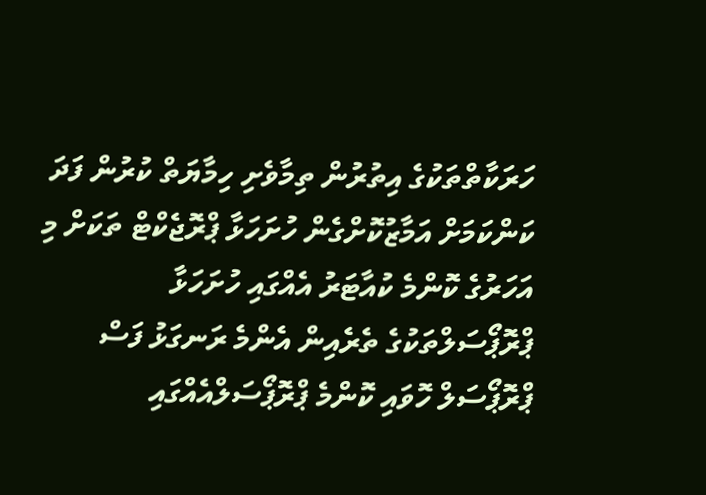ހަރަކާތްތަކުގެ އިތުރުން ތިމާވެށި ހިމާޔަތް ކުރުން ފަދަ ކަންކަމަށް އަމާޒުކޮށްގެން ހުށަހަޅާ ޕްރޮޖެކްޓް ތަކަށް މި އަހަރުގެ ކޮންމެ ކުއާޓަރު އެއްގައި ހުށަހަޅާ ޕްރޮޕޯސަލްތަކުގެ ތެރެއިން އެންމެ ރަނގަޅު ފަސް ޕްރޮޕޯސަލް ހޮވައި ކޮންމެ ޕްރޮޕޯސަލްއެއްގައި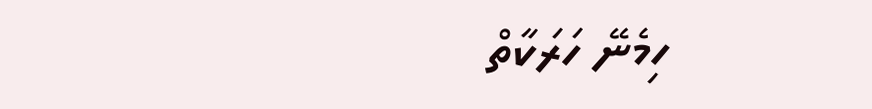ހިމެނޭ ހަރަކާތް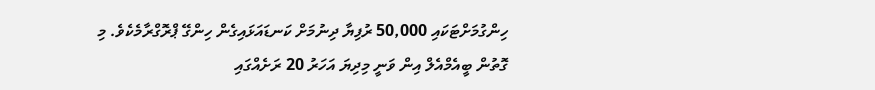ހިންގުމަށްޓަކައި 50,000 ރުފިޔާ ދިނުމަށް ކަނޑައަޅައިގެން ހިންގޭ ޕްރޮގްރާމެކެވެ. މި ގޮތުން ބީއެމްއެލް އިން ވަނީ މިދިޔަ އަހަރު 20 ރަށެއްގައި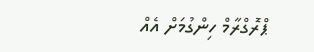ޕްރޮގްރާމް ހިންގުމަށް އެއް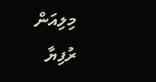މިލިއަން ރުފިޔާ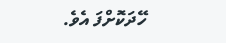ހޭދަކޮށްފަ އެވެ.